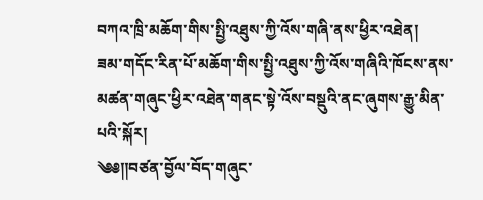བཀའ་ཁྲི་མཆོག་གིས་སྤྱི་འཐུས་ཀྱི་འོས་གཞི་ནས་ཕྱིར་འཐེན།
ཟམ་གདོང་རིན་པོ་མཆོག་གིས་སྤྱི་འཐུས་ཀྱི་འོས་གཞིའི་ཁོངས་ནས་མཚན་གཞུང་ཕྱིར་འཐེན་གནང་སྟེ་འོས་བསྡུའི་ནང་ཞུགས་རྒྱུ་མིན་པའི་སྐོར།
༄༅༎བཙན་བྱོལ་བོད་གཞུང་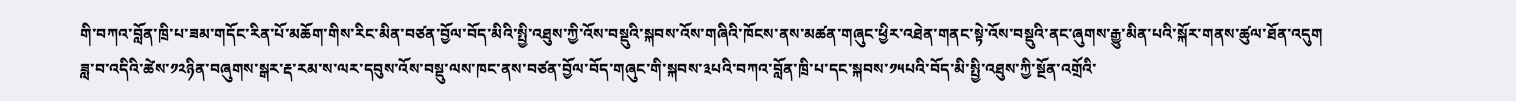གི་བཀའ་བློན་ཁྲི་པ་ཟམ་གདོང་རིན་པོ་མཆོག་གིས་རིང་མིན་བཙན་བྱོལ་བོད་མིའི་སྤྱི་འཐུས་ཀྱི་འོས་བསྡུའི་སྐབས་འོས་གཞིའི་ཁོངས་ནས་མཚན་གཞུང་ཕྱིར་འཐེན་གནང་སྟེ་འོས་བསྡུའི་ནང་ཞུགས་རྒྱུ་མིན་པའི་སྐོར་གནས་ཚུལ་ཐོན་འདུག
ཟླ་བ་འདིའི་ཚེས་༡༢ཉིན་བཞུགས་སྒར་རྡ་རམ་ས་ལར་དབུས་འོས་བསྡུ་ལས་ཁང་ནས་བཙན་བྱོལ་བོད་གཞུང་གི་སྐབས་༣པའི་བཀའ་བློན་ཁྲི་པ་དང་སྐབས་༡༥པའི་བོད་མི་སྤྱི་འཐུས་ཀྱི་སྔོན་འགྲོའི་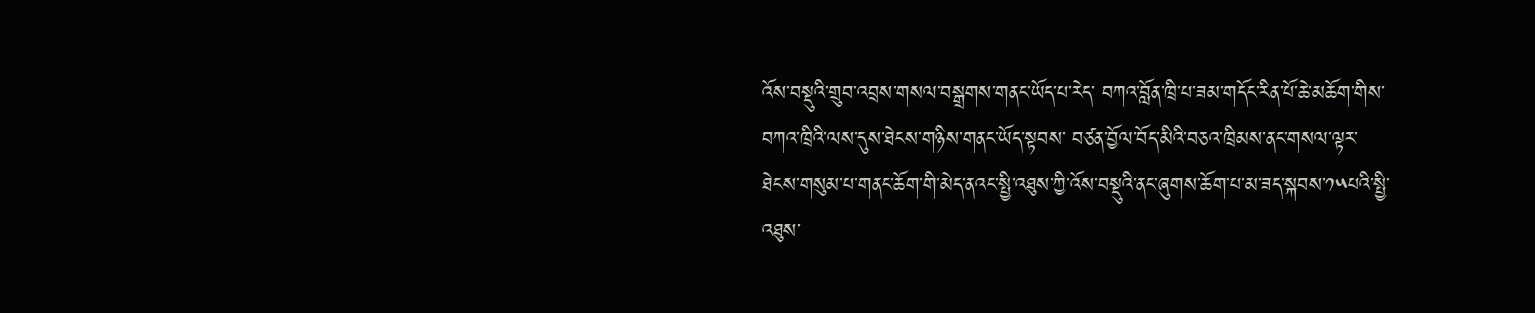འོས་བསྡུའི་གྲུབ་འབྲས་གསལ་བསྒྲགས་གནང་ཡོད་པ་རེད་ བཀའ་བློན་ཁྲི་པ་ཟམ་གདོང་རིན་པོ་ཆེ་མཆོག་གིས་བཀའ་ཁྲིའི་ལས་དུས་ཐེངས་གཉིས་གནང་ཡོད་སྟབས་ བཙན་བྱོལ་བོད་མིའི་བཅའ་ཁྲིམས་ནང་གསལ་ལྟར་ཐེངས་གསུམ་པ་གནང་ཆོག་གི་མེད་ནའང་སྤྱི་འཐུས་ཀྱི་འོས་བསྡུའི་ནང་ཞུགས་ཆོག་པ་མ་ཟད་སྐབས་༡༥པའི་སྤྱི་འཐུས་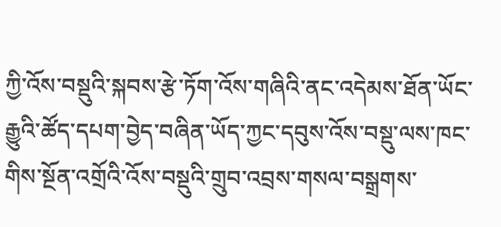ཀྱི་འོས་བསྡུའི་སྐབས་རྩེ་ཏོག་འོས་གཞིའི་ནང་འདེམས་ཐོན་ཡོང་རྒྱུའི་ཚོད་དཔག་བྱེད་བཞིན་ཡོད་ཀྱང་དབུས་འོས་བསྡུ་ལས་ཁང་གིས་སྔོན་འགྲོའི་འོས་བསྡུའི་གྲུབ་འབྲས་གསལ་བསྒྲགས་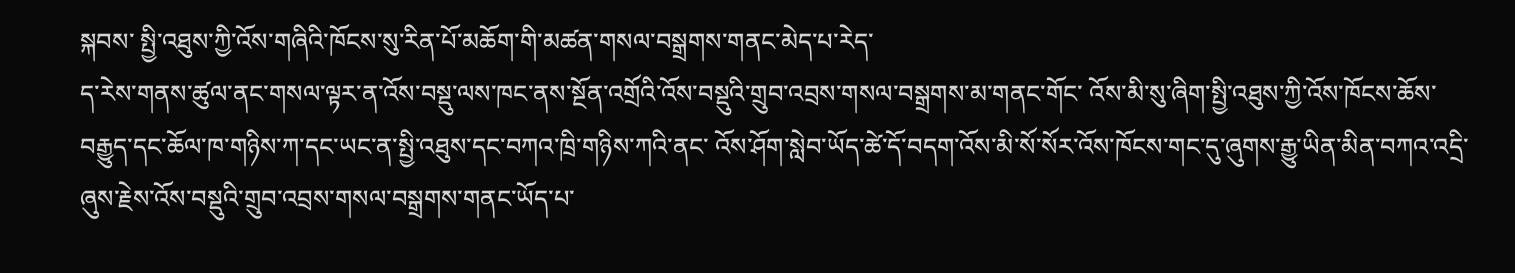སྐབས་ སྤྱི་འཐུས་ཀྱི་འོས་གཞིའི་ཁོངས་སུ་རིན་པོ་མཆོག་གི་མཚན་གསལ་བསྒྲགས་གནང་མེད་པ་རེད་
ད་རེས་གནས་ཚུལ་ནང་གསལ་ལྟར་ན་འོས་བསྡུ་ལས་ཁང་ནས་སྔོན་འགྲོའི་འོས་བསྡུའི་གྲུབ་འབྲས་གསལ་བསྒྲགས་མ་གནང་གོང་ འོས་མི་སུ་ཞིག་སྤྱི་འཐུས་ཀྱི་འོས་ཁོངས་ཆོས་བརྒྱུད་དང་ཆོལ་ཁ་གཉིས་ཀ་དང་ཡང་ན་སྤྱི་འཐུས་དང་བཀའ་ཁྲི་གཉིས་ཀའི་ནང་ འོས་ཤོག་སླེབ་ཡོད་ཚེ་དོ་བདག་འོས་མི་སོ་སོར་འོས་ཁོངས་གང་དུ་ཞུགས་རྒྱུ་ཡིན་མིན་བཀའ་འདྲི་ཞུས་རྗེས་འོས་བསྡུའི་གྲུབ་འབྲས་གསལ་བསྒྲགས་གནང་ཡོད་པ་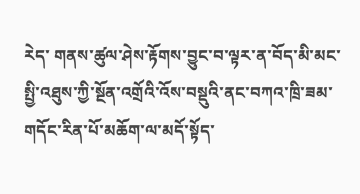རེད་ གནས་ཚུལ་ཤེས་རྟོགས་བྱུང་བ་ལྟར་ན་བོད་མི་མང་སྤྱི་འཐུས་ཀྱི་སྔོན་འགྲོའི་འོས་བསྡུའི་ནང་བཀའ་ཁྲི་ཟམ་གདོང་རིན་པོ་མཆོག་ལ་མདོ་སྟོད་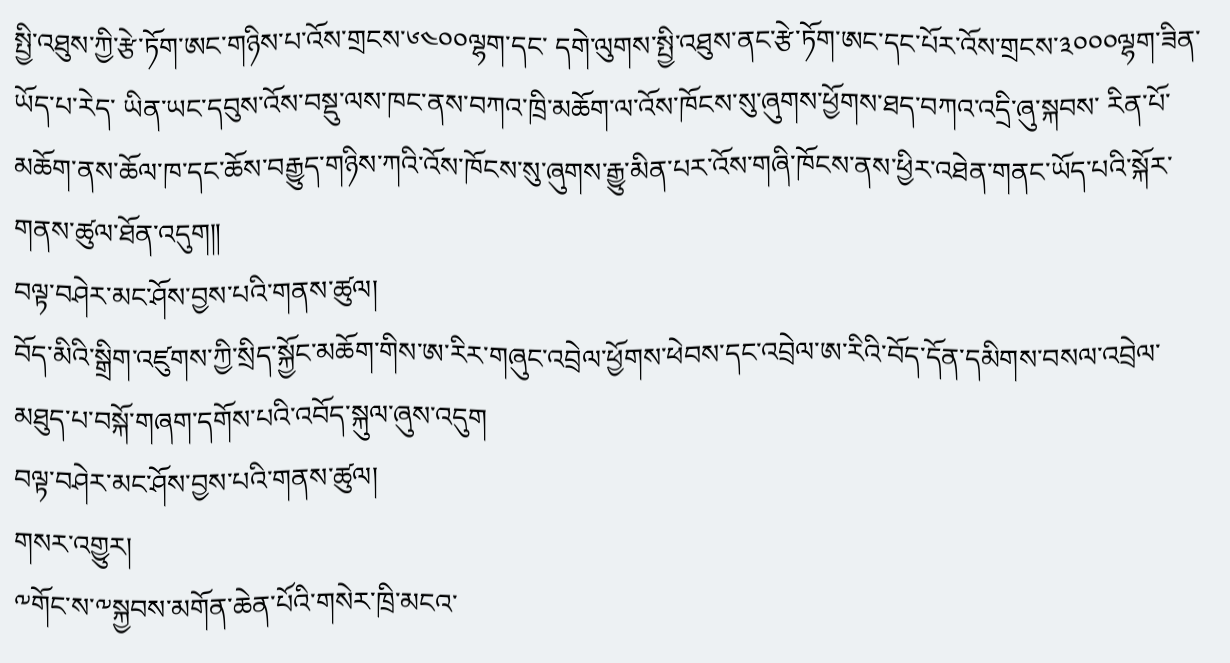སྤྱི་འཐུས་ཀྱི་རྩེ་ཏོག་ཨང་གཉིས་པ་འོས་གྲངས་༦༤༠༠ལྷག་དང་ དགེ་ལུགས་སྤྱི་འཐུས་ནང་རྩེ་ཏོག་ཨང་དང་པོར་འོས་གྲངས་༣༠༠༠ལྷག་ཟིན་ཡོད་པ་རེད་ ཡིན་ཡང་དབུས་འོས་བསྡུ་ལས་ཁང་ནས་བཀའ་ཁྲི་མཆོག་ལ་འོས་ཁོངས་སུ་ཞུགས་ཕྱོགས་ཐད་བཀའ་འདྲི་ཞུ་སྐབས་ རིན་པོ་མཆོག་ནས་ཆོལ་ཁ་དང་ཆོས་བརྒྱུད་གཉིས་ཀའི་འོས་ཁོངས་སུ་ཞུགས་རྒྱུ་མིན་པར་འོས་གཞི་ཁོངས་ནས་ཕྱིར་འཐེན་གནང་ཡོད་པའི་སྐོར་གནས་ཚུལ་ཐོན་འདུག༎
བལྟ་བཤེར་མང་ཤོས་བྱས་པའི་གནས་ཚུལ།
བོད་མིའི་སྒྲིག་འཛུགས་ཀྱི་སྲིད་སྐྱོང་མཆོག་གིས་ཨ་རིར་གཞུང་འབྲེལ་ཕྱོགས་ཕེབས་དང་འབྲེལ་ཨ་རིའི་བོད་དོན་དམིགས་བསལ་འབྲེལ་མཐུད་པ་བསྐོ་གཞག་དགོས་པའི་འབོད་སྐུལ་ཞུས་འདུག
བལྟ་བཤེར་མང་ཤོས་བྱས་པའི་གནས་ཚུལ།
གསར་འགྱུར།
༸གོང་ས་༸སྐྱབས་མགོན་ཆེན་པོའི་གསེར་ཁྲི་མངའ་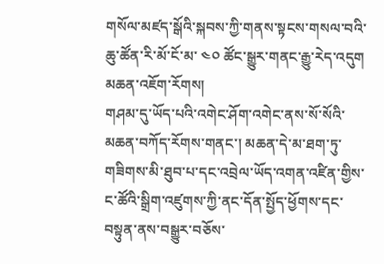གསོལ་མཛད་སྒོའི་སྐབས་ཀྱི་གནས་སྟངས་གསལ་བའི་ཆུ་ཚོན་རི་མོ་ངོ་མ་ ༤༠ ཚོང་སྒྱུར་གནང་རྒྱུ་རེད་འདུག
མཆན་འཇོག་རོགས།
གཤམ་དུ་ཡོད་པའི་འགེང་ཤོག་འགེང་ནས་སོ་སོའི་མཆན་བཀོད་རོགས་གནང་། མཆན་དེ་མ་ཐག་ཏུ་གཟིགས་མི་ཐུབ་པ་དང་འབྲེལ་ཡོད་འགན་འཛིན་གྱིས་ང་ཚོའི་སྒྲིག་འཛུགས་ཀྱི་ནང་དོན་སྤྱོད་ཕྱོགས་དང་བསྟུན་ནས་བསྒྱུར་བཅོས་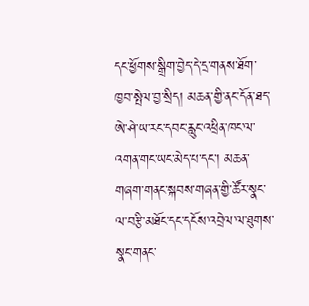དང་ཕྱོགས་སྒྲིག་བྱེད་དེ་དྲ་གནས་ཐོག་ཁྱབ་སྤེལ་བྱ་སྲིད། མཆན་གྱི་ནང་དོན་ཐད་ཨེ་ཤེ་ཡ་རང་དབང་རླུང་འཕྲིན་ཁང་ལ་འགན་གང་ཡང་མེད་པ་དང་། མཆན་གཞག་གནང་སྐབས་གཞན་གྱི་ཚོར་སྣང་ལ་བརྩི་མཐོང་དང་དངོས་འབྲེལ་ལ་ཐུགས་སྣང་གནང་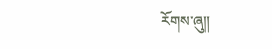རོགས་ཞུ༎